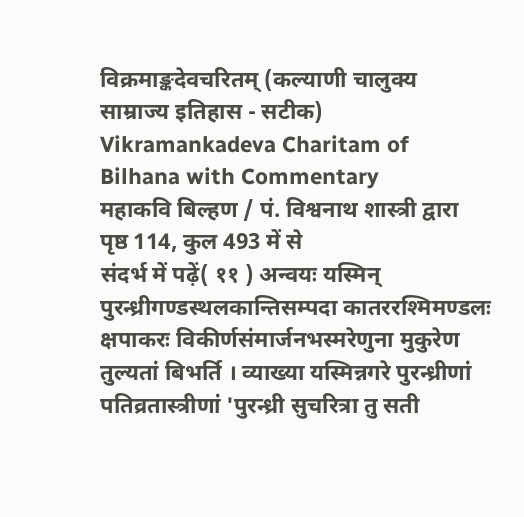विक्रमाङ्कदेवचरितम् (कल्याणी चालुक्य साम्राज्य इतिहास - सटीक)
Vikramankadeva Charitam of Bilhana with Commentary
महाकवि बिल्हण / पं. विश्वनाथ शास्त्री द्वारा
पृष्ठ 114, कुल 493 में से
संदर्भ में पढ़ें( ११ ) अन्वयः यस्मिन् पुरन्ध्रीगण्डस्थलकान्तिसम्पदा कातररश्मिमण्डलः क्षपाकरः विकीर्णसंमार्जनभस्मरेणुना मुकुरेण तुल्यतां बिभर्ति । व्याख्या यस्मिन्नगरे पुरन्ध्रीणां पतिव्रतास्त्रीणां 'पुरन्ध्री सुचरित्रा तु सती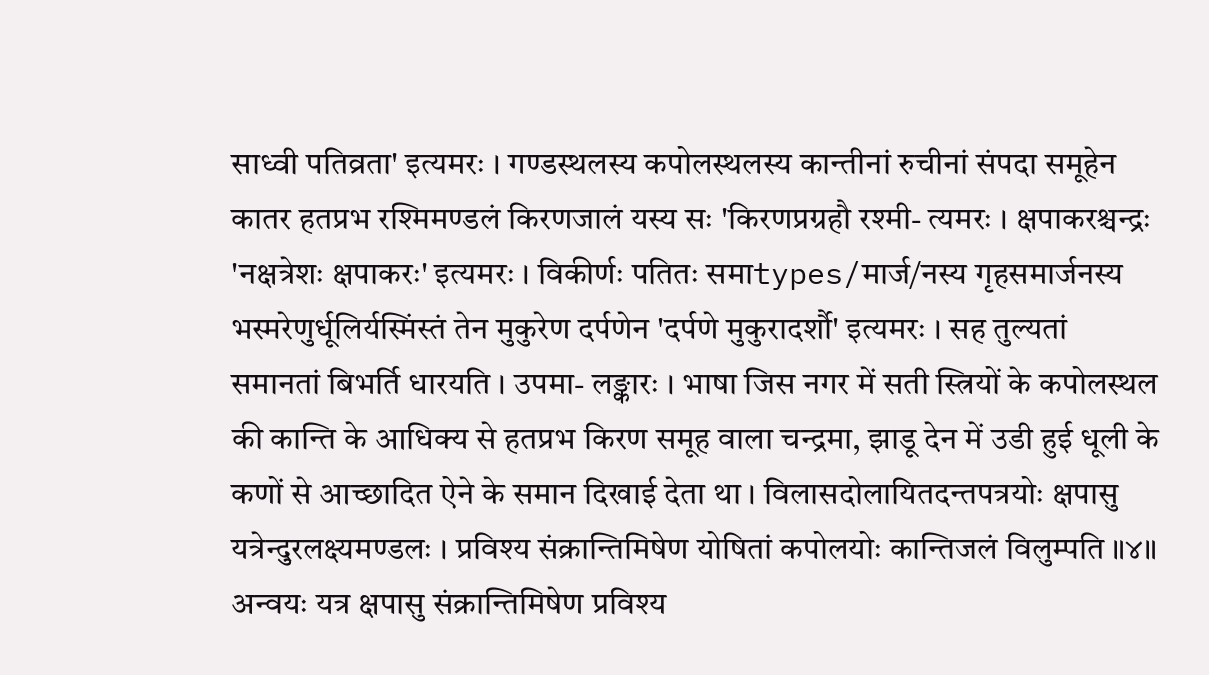साध्वी पतिव्रता' इत्यमरः । गण्डस्थलस्य कपोलस्थलस्य कान्तीनां रुचीनां संपदा समूहेन कातर हतप्रभ रश्मिमण्डलं किरणजालं यस्य सः 'किरणप्रग्रहौ रश्मी- त्यमरः । क्षपाकरश्चन्द्रः 'नक्षत्रेशः क्षपाकरः' इत्यमरः । विकीर्णः पतितः समाtypes/मार्ज/नस्य गृहसमार्जनस्य भस्मरेणुर्धूलिर्यस्मिंस्तं तेन मुकुरेण दर्पणेन 'दर्पणे मुकुरादर्शौ' इत्यमरः । सह तुल्यतां समानतां बिभर्ति धारयति । उपमा- लङ्कारः । भाषा जिस नगर में सती स्त्रियों के कपोलस्थल की कान्ति के आधिक्य से हतप्रभ किरण समूह वाला चन्द्रमा, झाडू देन में उडी हुई धूली के कणों से आच्छादित ऐने के समान दिखाई देता था । विलासदोलायितदन्तपत्रयोः क्षपासु यत्रेन्दुरलक्ष्यमण्डलः । प्रविश्य संक्रान्तिमिषेण योषितां कपोलयोः कान्तिजलं विलुम्पति ॥४॥ अन्वयः यत्र क्षपासु संक्रान्तिमिषेण प्रविश्य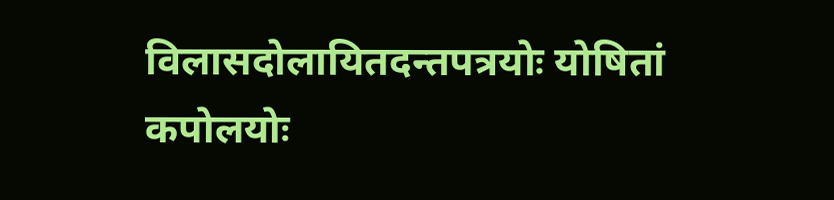विलासदोलायितदन्तपत्रयोः योषितां कपोलयोः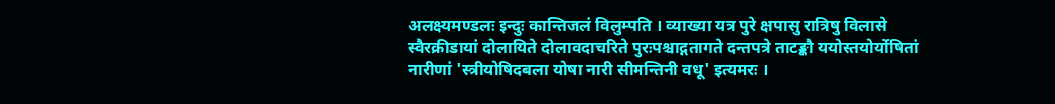अलक्ष्यमण्डलः इन्दुः कान्तिजलं विलुम्पति । व्याख्या यत्र पुरे क्षपासु रात्रिषु विलासे स्वैरक्रीडायां दोलायिते दोलावदाचरिते पुरःपश्चाद्गतागते दन्तपत्रे ताटङ्कौ ययोस्तयोर्योषितां नारीणां 'स्त्रीयोषिदबला योषा नारी सीमन्तिनी वधू' इत्यमरः ।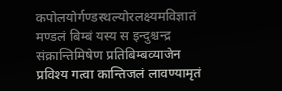कपोलयोर्गण्डस्थल्योरलक्ष्यमविज्ञातं मण्डलं बिम्बं यस्य स इन्दुश्चन्द्र संक्रान्तिमिषेण प्रतिबिम्बव्याजेन प्रविश्य गत्वा कान्तिजलं लावण्यामृतं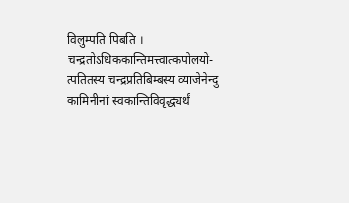विलुम्पति पिबति । चन्द्रतोऽधिककान्तिमत्त्वात्कपोलयो- त्पतितस्य चन्द्रप्रतिबिम्बस्य व्याजेनेन्दु कामिनीनां स्वकान्तिविवृद्ध्यर्थं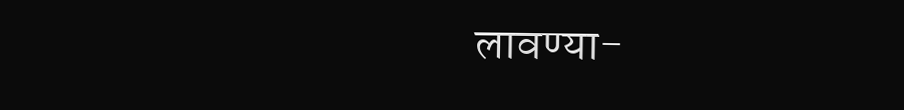लावण्या-